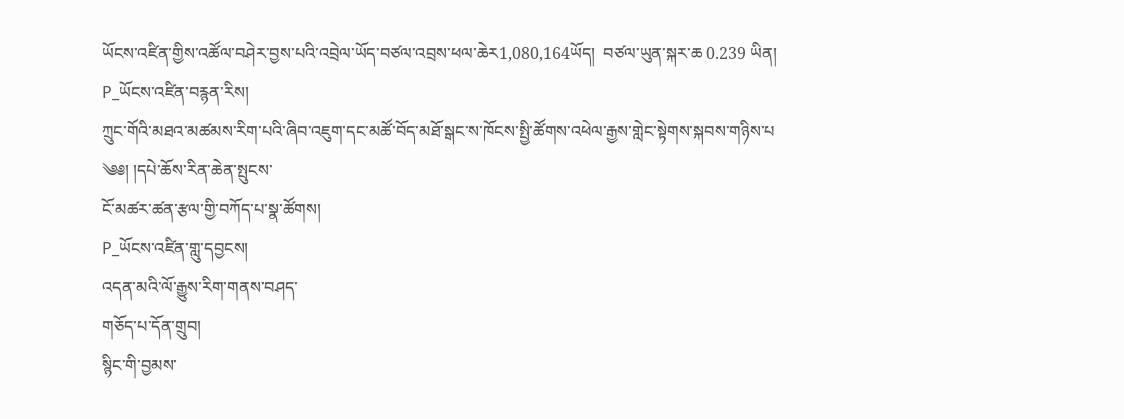ཡོངས་འཛིན་གྱིས་འཚོལ་བཤེར་བྱས་པའི་འབྲེལ་ཡོད་བཙལ་འབྲས་ཕལ་ཆེར1,080,164ཡོད།  བཙལ་ཡུན་སྐར་ཆ 0.239 ཡིན།
P_ཡོངས་འཛིན་བརྙན་རིས།
ཀྲུང་གོའི་མཐའ་མཚམས་རིག་པའི་ཞིབ་འཇུག་དང་མཚོ་བོད་མཐོ་སྒང་ས་ཁོངས་སྤྱི་ཚོགས་འཕེལ་རྒྱས་གླེང་སྟེགས་སྐབས་གཉིས་པ
༄༅། །དཔེ་ཆོས་རིན་ཆེན་སྤུངས་
ངོ་མཚར་ཚན་རྩལ་གྱི་བཀོད་པ་སྣ་ཚོགས།
P_ཡོངས་འཛིན་གླུ་དབྱངས།
འདན་མའི་ལོ་རྒྱུས་རིག་གནས་བཤད་
གཅོད་པ་དོན་གྲུབ།
སྙིང་གི་བྱམས་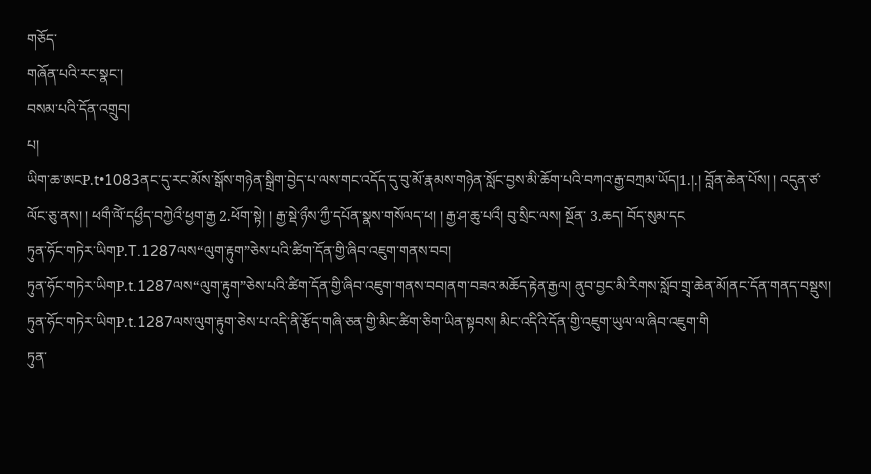གཅོད་
གཞོན་པའི་རང་སྣང་།
བསམ་པའི་དོན་འགྲུབ།
པ།
ཡིག་ཆ་ཨངP.t•1083ནང་དུ་རང་མོས་སྒོས་གཉེན་སྒྲིག་བྱེད་པ་ལས་གང་འདོད་དུ་བུ་མོ་རྣམས་གཉེན་སློང་བྱས་མི་ཆོག་པའི་བཀའ་རྒྱ་བཀྲམ་ཡོད།1.།.། བློན་ཆེན་པོས། ། འདུན་ཙ་ལོང་ཅུ་ནས། ། ཕགྀ་ལོེ་དཕྱྀད་བཀྱེའྀ་ཕྱག་རྒྱ 2.ཕོག་སྟེ། ། རྒྱ་སྡེ་ཉྀས་ཀྱྀ་དཔོན་སྣས་གསོལད་ཕ། ། རྒྱ་ཤ་ཆུ་པའྀ། བུ་སྲིང་ལས། སྔོན་ 3.ཆད། བོད་སུམ་དང
ཏུན་ཧོང་གཏེར་ཡིགP.T.1287ལས“ལུག་རྟུག”ཅེས་པའི་ཚིག་དོན་གྱི་ཞིབ་འཇུག་གནས་བབ།
ཏུན་ཧོང་གཏེར་ཡིགP.t.1287ལས“ལུག་རྟུག”ཅེས་པའི་ཚིག་དོན་གྱི་ཞིབ་འཇུག་གནས་བབ།ནག་བཟའ་མཆོད་རྟེན་རྒྱལ། ནུབ་བྱང་མི་རིགས་སློབ་གྲྭ་ཆེན་མོ།ནང་དོན་གནད་བསྡུས། ཏུན་ཧོང་གཏེར་ཡིགP.t.1287ལས་ལུག་རྟུག་ཅེས་པ་འདི་ནི་རྩོད་གཞི་ཅན་གྱི་མིང་ཚིག་ཅིག་ཡིན་སྟབས། མིང་འདིའི་དོན་གྱི་འཇུག་ཡུལ་ལ་ཞིབ་འཇུག་གི
ཏུན་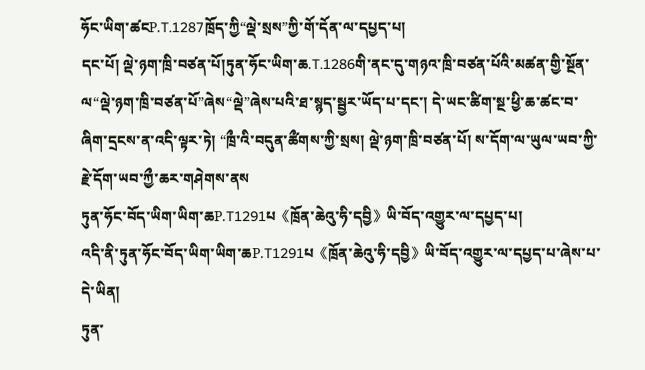ཧོང་ཡིག་ཚངP.T.1287ཁྲོད་ཀྱི“ལྡེ་སྲས”ཀྱི་གོ་དོན་ལ་དཔྱད་པ།
དང་པོ། ལྡེ་ཉག་ཁྲི་བཙན་པོ།ཏུན་ཧོང་ཡིག་ཆ.T.1286གི་ནང་དུ་གཉའ་ཁྲི་བཙན་པོའི་མཚན་གྱི་སྔོན་ལ“ལྡེ་ཉག་ཁྲི་བཙན་པོ”ཞེས“ལྡེ”ཞེས་པའི་ཐ་སྙད་སྦྱར་ཡོད་པ་དང་། དེ་ཡང་ཚིག་སྔ་ཕྱི་ཆ་ཚང་བ་ཞིག་དྲངས་ན་འདི་ལྟར་ཏེ། “ཁྲྀ་འི་བདུན་ཚྀགས་ཀྱི་སྲས། ལྡེ་ཉག་ཁྲི་བཙན་པོ། ས་དོག་ལ་ཡུལ་ཡབ་ཀྱི་རྗེ་དོག་ཡབ་ཀྱྀ་ཆར་གཤེགས་ནས
ཏུན་ཧོང་བོད་ཡིག་ཡིག་ཆP.T1291པ《ཁྲོན་ཆེའུ་ཧི་དབྱི》ཡི་བོད་འགྱུར་ལ་དཔྱད་པ།
འདི་ནི་ཏུན་ཧོང་བོད་ཡིག་ཡིག་ཆP.T1291པ《ཁྲོན་ཆེའུ་ཧི་དབྱི》ཡི་བོད་འགྱུར་ལ་དཔྱད་པ་ཞེས་པ་དེ་ཡིན།
ཏུན་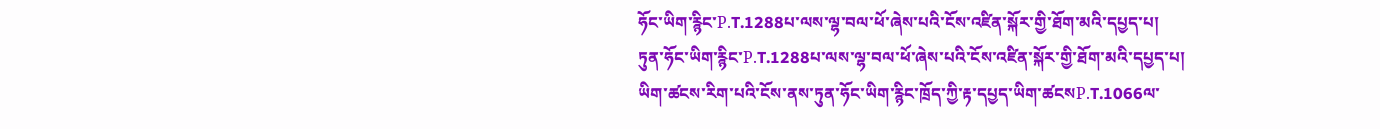ཧོང་ཡིག་རྙིང་P.T.1288པ་ལས་ལྷ་བལ་ཕོ་ཞེས་པའི་ངོས་འཛིན་སྐོར་གྱི་ཐོག་མའི་དཔྱད་པ།
ཏུན་ཧོང་ཡིག་རྙིང་P.T.1288པ་ལས་ལྷ་བལ་ཕོ་ཞེས་པའི་ངོས་འཛིན་སྐོར་གྱི་ཐོག་མའི་དཔྱད་པ།
ཡིག་ཚངས་རིག་པའི་ངོས་ནས་ཏུན་ཧོང་ཡིག་རྙིང་ཁྲོད་ཀྱི་རྟ་དཔྱད་ཡིག་ཚངསP.T.1066ལ་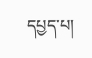དཔྱད་པ།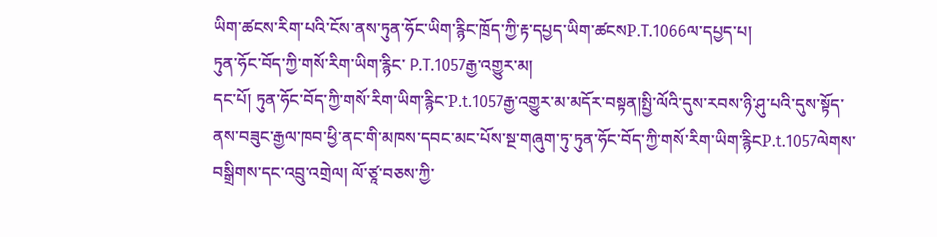ཡིག་ཚངས་རིག་པའི་ངོས་ནས་ཏུན་ཧོང་ཡིག་རྙིང་ཁྲོད་ཀྱི་རྟ་དཔྱད་ཡིག་ཚངསP.T.1066ལ་དཔྱད་པ།
ཏུན་ཧོང་བོད་ཀྱི་གསོ་རིག་ཡིག་རྙིང་ P.T.1057རྒྱ་འགྱུར་མ།
དང་པོ། ཏུན་ཧོང་བོད་ཀྱི་གསོ་རིག་ཡིག་རྙིང་P.t.1057རྒྱ་འགྱུར་མ་མདོར་བསྟན།སྤྱི་ལོའི་དུས་རབས་ཉི་ཤུ་པའི་དུས་སྟོད་ནས་བཟུང་རྒྱལ་ཁབ་ཕྱི་ནང་གི་མཁས་དབང་མང་པོས་སྔ་གཞུག་ཏུ་ཏུན་ཧོང་བོད་ཀྱི་གསོ་རིག་ཡིག་རྙིངP.t.1057ལེགས་བསྒྲིགས་དང་འབྲུ་འགྲེལ། ལོ་ཙཱ་བཅས་ཀྱི་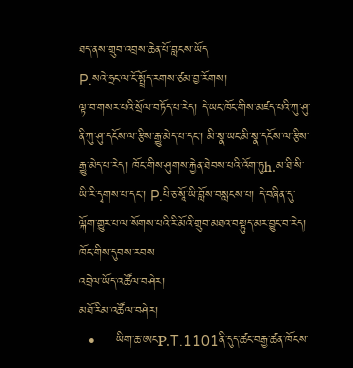ཐད་ནས་གྲུབ་འབྲས་ཆེན་པོ་བླངས་ཡོད
P.སའེ་ཧྲང་ལ་ངོ་སྤྲོད་རགས་ཙམ་བྱ་རོགས།
ལྟ་བ་གསར་པའི་སྲོལ་བཏོད་པ་རེད། དེ་ཡང་ཁོང་གིས་མཛད་པའི་ཀུ་ཤུ་ནི་ཀུ་ཤུ་དངོས་ལ་རྩིས་རྒྱུ་མེད་པ་དང་། མི་སྣ་ཡང་མི་སྣ་དངོས་ལ་རྩིས་རྒྱུ་མེད་པ་རེད། ཁོང་གིས་ཤུགས་རྐྱེན་ཐེབས་པའི་འོག་ཏུh.མ་ཐི་སི་ཡི་རི་དྭགས་པ་དང་། P.པི་ཅ་སཱོ་ཡི་བློས་བསླངས་པ། དེ་བཞིན་དུ་ལྐོག་གྱུར་པ་ལ་སོགས་པའི་རི་མོའི་གྲུབ་མཐའ་བསྟུད་མར་བྱུང་བ་རེད། ཁོང་གིས་དུབས་རབས
འབྲེལ་ཡོད་འཚོལ་བཤེར།
མཐོ་རིམ་འཚོལ་བཤེར།
  •     ཡིག་ཆ་ཨངP.T.1101ནི་དུད་ཚང་བརྒྱ་ཚན་ཁོངས་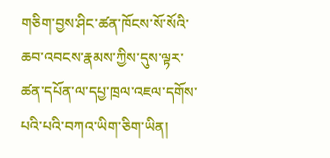གཅིག་བྱས་ཤིང་ཚན་ཁོངས་སོ་སོའི་ཆབ་འབངས་རྣམས་ཀྱིས་དུས་ལྟར་ཚན་དཔོན་ལ་དཔྱ་ཁྲལ་འཇལ་དགོས་པའི་པའི་བཀའ་ཡིག་ཅིག་ཡིན།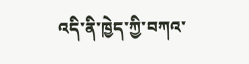འདི་ནི་ཁྱེད་ཀྱི་བཀའ་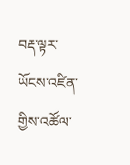བརྡ་ལྟར་ཡོངས་འཛིན་གྱིས་འཚོལ་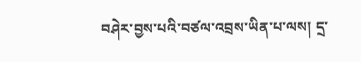བཤེར་བྱས་པའི་བཙལ་འབྲས་ཡིན་པ་ལས། དྲ་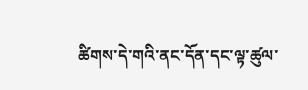ཚིགས་དེ་གའི་ནང་དོན་དང་ལྟ་ཚུལ་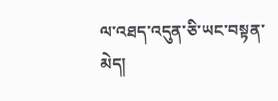ལ་འཐད་འདུན་ཅི་ཡང་བསྟན་མེད།